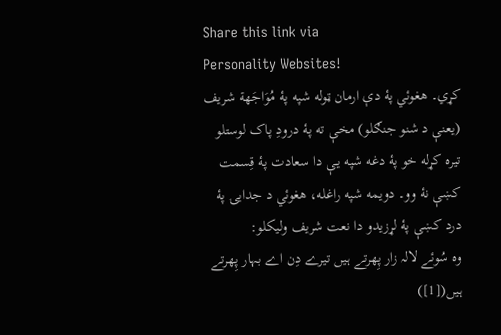Share this link via
Personality Websites!
کړي۔ هغوئي پۀ دې ارمان ټوله شپه پۀ مُوَاجَهة شريف (يعنې د شنو جنګلو) مخې ته پۀ درودِ پاک لوستلو تيره کړله خو پۀ دغه شپه يـې دا سعادت پۀ قِسمت کښې نۀ وو۔ دويمه شپه راغله، هغوئي د جدايۍ پۀ درد کښې پۀ لړزيدو دا نعت شريف وليکلو:
وہ سُوئے لالہ زار پِھرتے ہیں تیرے دِن اے بہار پِھرتے ہیں([1])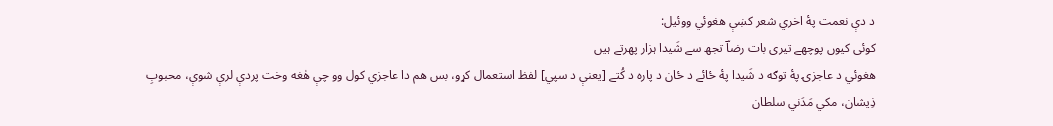د دې نعمت پۀ اخري شعر کښې هغوئي ووئيل:
کوئی کیوں پوچھے تیری بات رضاؔ تجھ سے شَیدا ہزار پھرتے ہیں
هغوئي د عاجزۍ پۀ توګه د شَيدا پۀ ځائے د ځان د پاره د کُتے [يعنې د سپي] لفظ استعمال کړو، بس هم دا عاجزي کول وو چې هٰغه وخت پردې لرې شوې، محبوبِ ذِيشان، مکي مَدَني سلطان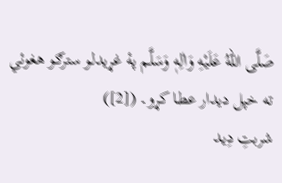صَلَّى اللهُ عَلَيْهِ وَاٰلِهٖ وَسَلَّم پۀ غړيدلو سترګو هغوئي ته خپل ديدار عطا کړو۔ ([2])
شربتِ دِید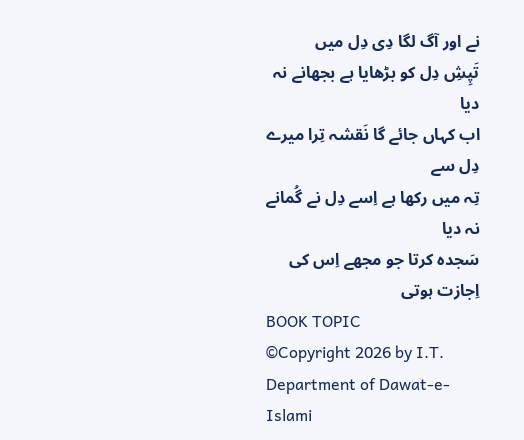نے اور آگ لگا دِی دِل میں
تَپِشِ دِل کو بڑھایا ہے بجھانے نہ دیا
اب کہاں جائے گا نَقشہ تِرا میرے دِل سے
تِہ میں رکھا ہے اِسے دِل نے گُمانے نہ دیا
سَجدہ کرتا جو مجھے اِس کی اِجازت ہوتی
BOOK TOPIC
©Copyright 2026 by I.T. Department of Dawat-e-Islami